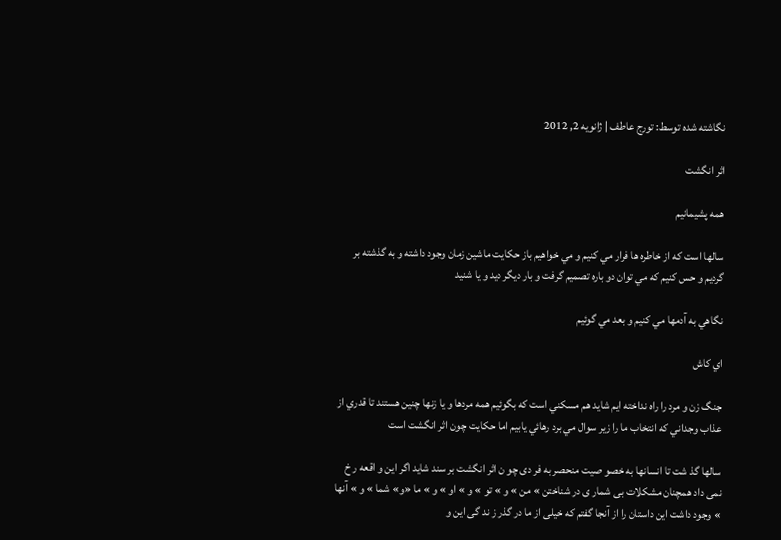نگاشته شده توسط: تورج عاطف | ژانویه 2, 2012

اثر انگشت

همه پشيمانيم

سالها است كه از خاطره ها فرار مي كنيم و مي خواهيم باز حكايت ماشين زمان وجود داشته و به گذشته بر گرديم و حس كنيم كه مي توان دو باره تصميم گرفت و بار ديگر ديد و يا شنيد

نگاهي به آدمها مي كنيم و بعد مي گوئيم

اي كاش

جنگ زن و مرد را راه نداخته ايم شايد هم مسكني است كه بگوئيم همه مردها و يا زنها چنين هستند تا قدري از عذاب وجداني كه انتخاب ما را زير سوال مي برد رهائي يابيم اما حكايت چون اثر انگشت است

سالها گذ شت تا انسانها به خصو صیت منحصر به فر دی چو ن اثر انگشت بر سند شاید اگر این و اقعه ر خ نمی داد همچنان مشکلات بی شمار ی در شناختن » من » و » تو » و » او » و » ما «و» شما » و » آنها » وجود داشت این داستان را از آنجا گفتم که خیلی از ما در گذر ز ند گی این و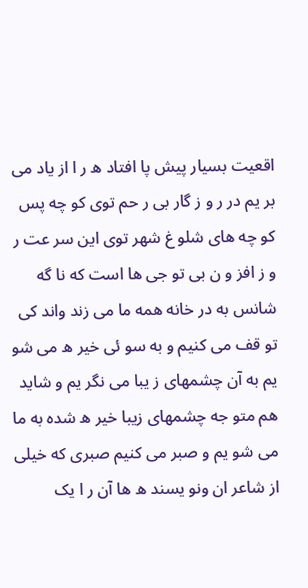اقعیت بسیار پیش پا افتاد ه ر ا از یاد می بر یم در ر و ز گار بی ر حم توی کو چه پس کو چه های شلو غ شهر توی این سر عت ر و ز افز و ن بی تو جی ها است که نا گه شانس به در خانه همه ما می زند واند کی تو قف می کنیم و به سو ئی خیر ه می شو یم به آن چشمهای ز یبا می نگر یم و شاید هم متو جه چشمهای زیبا خیر ه شده به ما می شو یم و صبر می کنیم صبری که خیلی از شاعر ان ونو یسند ه ها آن ر ا یک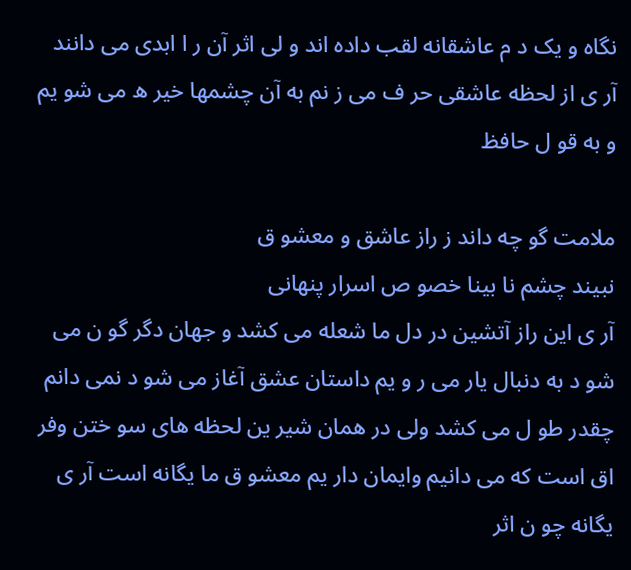نگاه و یک د م عاشقانه لقب داده اند و لی اثر آن ر ا ابدی می دانند آر ی از لحظه عاشقی حر ف می ز نم به آن چشمها خیر ه می شو یم و به قو ل حافظ

ملامت گو چه داند ز راز عاشق و معشو ق
نبیند چشم نا بینا خصو ص اسرار پنهانی
آر ی این راز آتشین در دل ما شعله می کشد و جهان دگر گو ن می شو د به دنبال یار می ر و یم داستان عشق آغاز می شو د نمی دانم چقدر طو ل می کشد ولی در همان شیر ین لحظه های سو ختن وفر اق است که می دانیم وایمان دار یم معشو ق ما یگانه است آر ی یگانه چو ن اثر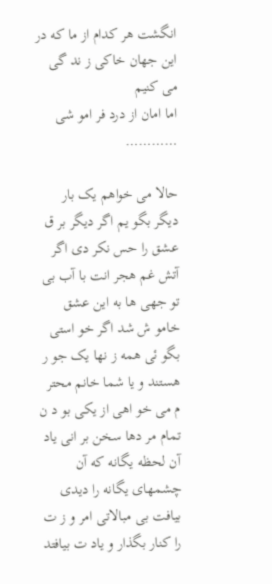انگشت هر کدام از ما که در این جهان خاکی ز ند گی می کنیم
اما امان از درد فر امو شی …………

حالا می خواهم یک بار دیگر بگو یم اگر دیگر بر ق عشق را حس نکر دی اگر آتش غم هجر انت با آب بی تو جهی ها به این عشق خامو ش شد اگر خو استی بگو ئی همه ز نها یک جو ر هستند و یا شما خانم محتر م می خو اهی از یکی بو د ن تمام مر دها سخن بر انی یاد آن لحظه یگانه که آن چشمهای یگانه را دیدی بیافت بی مبالاتی امر و ز ت را کنار بگذار و یاد ت بیافتد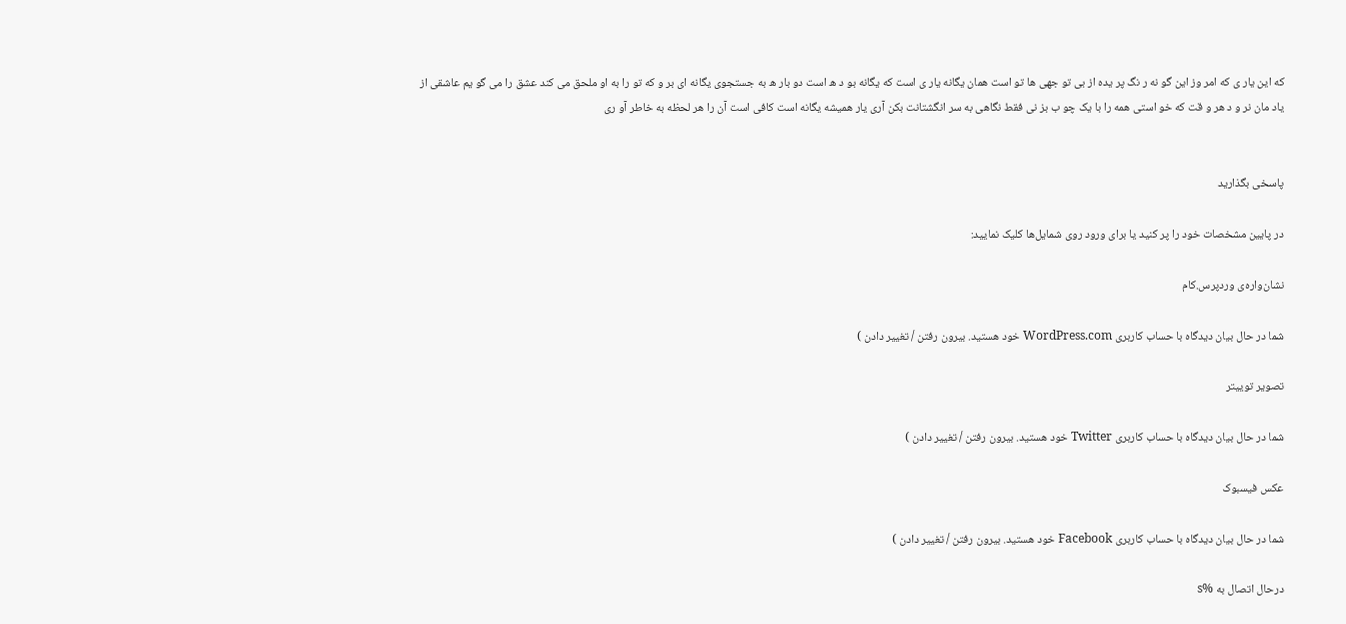که این یار ی که امر وز این گو نه ر نگ پر یده از بی تو جهی ها تو است همان یگانه یار ی است که یگانه بو د ه است دو بار ه به جستجوی یگانه ای بر و که تو را به او ملحق می کند عشق را می گو یم عاشقی از یاد مان نر و د هر و قت که خو استی همه را با یک چو ب بز نی فقط نگاهی به سر انگشتانت بکن آری یار همیشه یگانه است کافی است آن را هر لحظه به خاطر آو ری


پاسخی بگذارید

در پایین مشخصات خود را پر کنید یا برای ورود روی شمایل‌ها کلیک نمایید:

نشان‌واره‌ی وردپرس.کام

شما در حال بیان دیدگاه با حساب کاربری WordPress.com خود هستید. بیرون رفتن / تغییر دادن )

تصویر توییتر

شما در حال بیان دیدگاه با حساب کاربری Twitter خود هستید. بیرون رفتن / تغییر دادن )

عکس فیسبوک

شما در حال بیان دیدگاه با حساب کاربری Facebook خود هستید. بیرون رفتن / تغییر دادن )

درحال اتصال به %s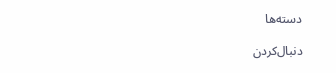دسته‌ها

دنبال‌کردن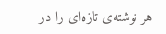هر نوشته‌ی تازه‌ای را در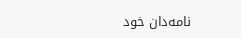نامه‌دان خود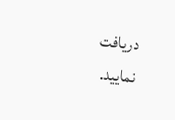دریافت نمایید.